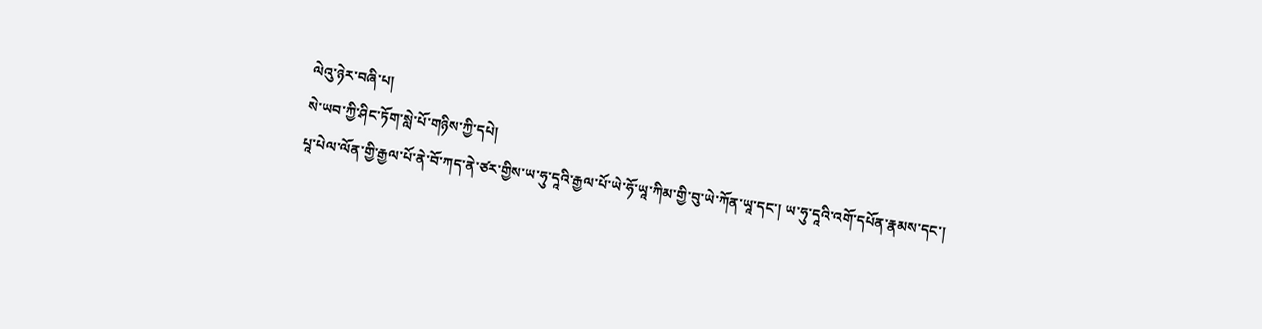ལེའུ་ཉེར་བཞི་པ།
སེ་ཡབ་ཀྱི་ཤིང་ཏོག་སླེ་པོ་གཉིས་ཀྱི་དཔེ།
པཱ་པེལ་ལོན་གྱི་རྒྱལ་པོ་ནེ་བོ་ཀད་ནེ་ཙར་གྱིས་ཡ་ཧུ་དཱའི་རྒྱལ་པོ་ཡེ་ཧོ་ཡཱ་ཀིམ་གྱི་བུ་ཡེ་ཀོན་ཡཱ་དང་། ཡ་ཧུ་དཱའི་འགོ་དཔོན་རྣམས་དང་།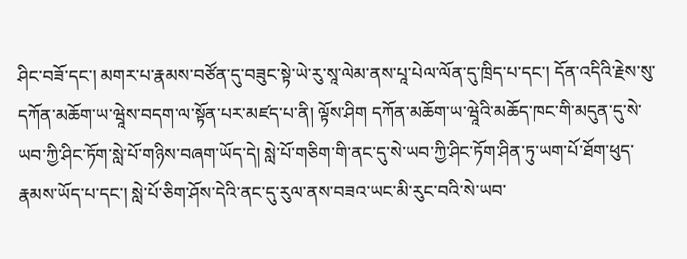ཤིང་བཟོ་དང་། མགར་པ་རྣམས་བཙོན་དུ་བཟུང་སྟེ་ཡེ་རུ་སཱ་ལེམ་ནས་པཱ་པེལ་ལོན་དུ་ཁྲིད་པ་དང་། དོན་འདིའི་རྗེས་སུ་དཀོན་མཆོག་ཡ་ཝཱེས་བདག་ལ་སྟོན་པར་མཛད་པ་ནི། ལྟོས་ཤིག དཀོན་མཆོག་ཡ་ཝཱེའི་མཆོད་ཁང་གི་མདུན་དུ་སེ་ཡབ་ཀྱི་ཤིང་ཏོག་སླེ་པོ་གཉིས་བཞག་ཡོད་དེ། སླེ་པོ་གཅིག་གི་ནང་དུ་སེ་ཡབ་ཀྱི་ཤིང་ཏོག་ཤིན་ཏུ་ཡག་པོ་ཐོག་ཕུད་རྣམས་ཡོད་པ་དང་། སླེ་པོ་ཅིག་ཤོས་དེའི་ནང་དུ་རུལ་ནས་བཟའ་ཡང་མི་རུང་བའི་སེ་ཡབ་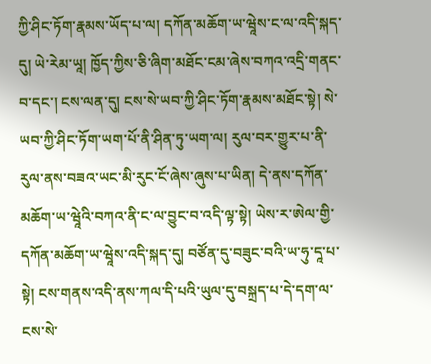ཀྱི་ཤིང་ཏོག་རྣམས་ཡོད་པ་ལ། དཀོན་མཆོག་ཡ་ཝཱེས་ང་ལ་འདི་སྐད་དུ། ཡེ་རེམ་ཡཱ། ཁྱོད་ཀྱིས་ཅི་ཞིག་མཐོང་ངམ་ཞེས་བཀའ་འདྲི་གནང་བ་དང་། ངས་ལན་དུ། ངས་སེ་ཡབ་ཀྱི་ཤིང་ཏོག་རྣམས་མཐོང་སྟེ། སེ་ཡབ་ཀྱི་ཤིང་ཏོག་ཡག་པོ་ནི་ཤིན་ཏུ་ཡག་ལ། རུལ་བར་གྱུར་པ་ནི་རུལ་ནས་བཟའ་ཡང་མི་རུང་ངོ་ཞེས་ཞུས་པ་ཡིན། དེ་ནས་དཀོན་མཆོག་ཡ་ཝཱེའི་བཀའ་ནི་ང་ལ་བྱུང་བ་འདི་ལྟ་སྟེ། ཡེས་ར་ཨེལ་གྱི་དཀོན་མཆོག་ཡ་ཝཱེས་འདི་སྐད་དུ། བཙོན་དུ་བཟུང་བའི་ཡ་ཧུ་དཱ་པ་སྟེ། ངས་གནས་འདི་ནས་ཀལ་དི་པའི་ཡུལ་དུ་བསྐྲད་པ་དེ་དག་ལ་ངས་སེ་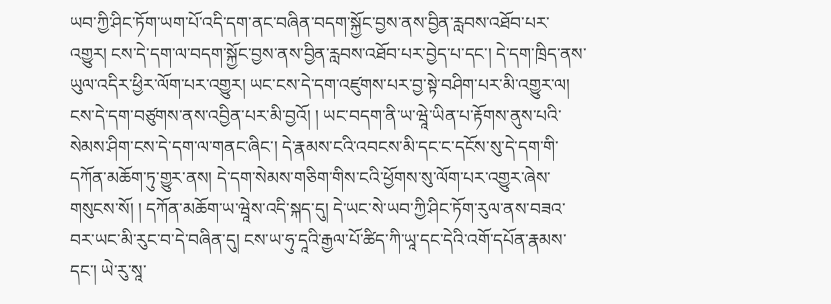ཡབ་ཀྱི་ཤིང་ཏོག་ཡག་པོ་འདི་དག་ནང་བཞིན་བདག་སྐྱོང་བྱས་ནས་བྱིན་རླབས་འཐོབ་པར་འགྱུར། ངས་དེ་དག་ལ་བདག་སྐྱོང་བྱས་ནས་བྱིན་རླབས་འཐོབ་པར་བྱེད་པ་དང་། དེ་དག་ཁྲིད་ནས་ཡུལ་འདིར་ཕྱིར་ལོག་པར་འགྱུར། ཡང་ངས་དེ་དག་འཛུགས་པར་བྱ་སྟེ་བཤིག་པར་མི་འགྱུར་ལ། ངས་དེ་དག་བཙུགས་ནས་འབྱིན་པར་མི་བྱའོ། ། ཡང་བདག་ནི་ཡ་ཝཱེ་ཡིན་པ་རྟོགས་ནུས་པའི་སེམས་ཤིག་ངས་དེ་དག་ལ་གནང་ཞིང་། དེ་རྣམས་ངའི་འབངས་མི་དང་ང་དངོས་སུ་དེ་དག་གི་དཀོན་མཆོག་ཏུ་གྱུར་ནས། དེ་དག་སེམས་གཅིག་གིས་ངའི་ཕྱོགས་སུ་ལོག་པར་འགྱུར་ཞེས་གསུངས་སོ། ། དཀོན་མཆོག་ཡ་ཝཱེས་འདི་སྐད་དུ། དེ་ཡང་སེ་ཡབ་ཀྱི་ཤིང་ཏོག་རུལ་ནས་བཟའ་བར་ཡང་མི་རུང་བ་དེ་བཞིན་དུ། ངས་ཡ་ཧུ་དཱའི་རྒྱལ་པོ་ཚིད་ཀི་ཡཱ་དང་དེའི་འགོ་དཔོན་རྣམས་དང་། ཡེ་རུ་སཱ་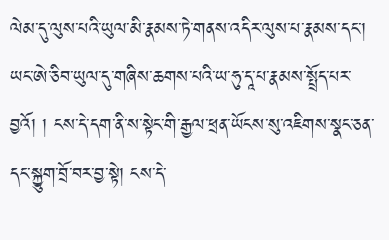ལེམ་དུ་ལུས་པའི་ཡུལ་མི་རྣམས་ཏེ་གནས་འདིར་ལུས་པ་རྣམས་དང་། ཡང་ཨེ་ཅིབ་ཡུལ་དུ་གཞིས་ཆགས་པའི་ཡ་ཧུ་དཱ་པ་རྣམས་སྤྲོད་པར་བྱའོ། ། ངས་དེ་དག་ནི་ས་སྟེང་གི་རྒྱལ་ཕྲན་ཡོངས་སུ་འཇིགས་སྣང་ཅན་དང་སྐྱུག་བྲོ་བར་བྱ་སྟེ། ངས་དེ་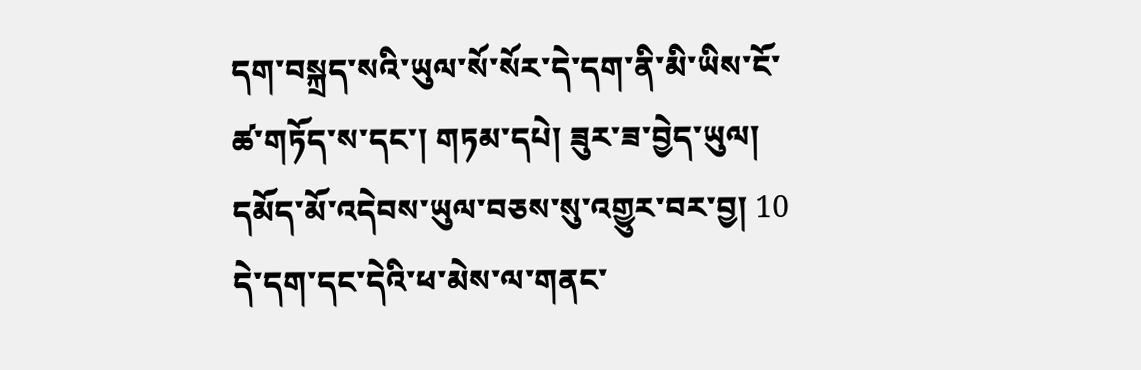དག་བསྐྲད་སའི་ཡུལ་སོ་སོར་དེ་དག་ནི་མི་ཡིས་ངོ་ཚ་གཏོད་ས་དང་། གཏམ་དཔེ། ཟུར་ཟ་བྱེད་ཡུལ། དམོད་མོ་འདེབས་ཡུལ་བཅས་སུ་འགྱུར་བར་བྱ། 10 དེ་དག་དང་དེའི་ཕ་མེས་ལ་གནང་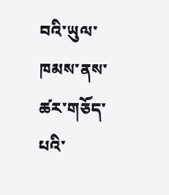བའི་ཡུལ་ཁམས་ནས་ཚར་གཅོད་པའི་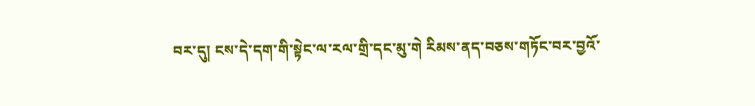བར་དུ། ངས་དེ་དག་གི་སྟེང་ལ་རལ་གྲི་དང་མུ་གེ རིམས་ནད་བཅས་གཏོང་བར་བྱའོ་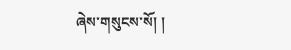ཞེས་གསུངས་སོ། །